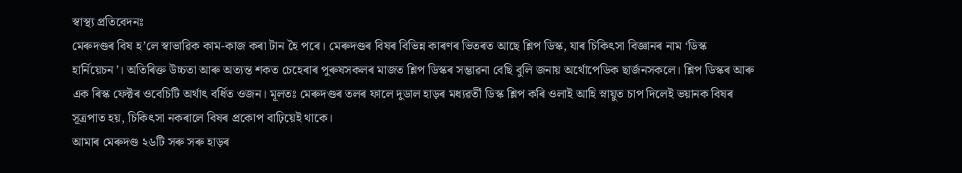স্বাস্থ্য প্ৰতিবেদনঃ
মেৰুদণ্ডৰ বিষ হ’লে স্বাভাৱিক কাম-কাজ কৰা টান হৈ পৰে। মেৰুদণ্ডৰ বিষৰ বিভিন্ন কাৰণৰ ভিতৰত আছে শ্লিপ ডিস্ক, যাৰ চিকিৎসা বিজ্ঞানৰ নাম ‘ডিস্ক হার্নিয়েচন’। অতিৰিক্ত উচ্চতা আৰু অত্যন্ত শকত চেহেৰাৰ পুৰুষসকলৰ মাজত শ্লিপ ডিস্কৰ সম্ভাৱনা বেছি বুলি জনায় অর্থোপেডিক ছার্জনসকলে। শ্লিপ ডিস্কৰ আৰু এক ৰিস্ক ফেক্টৰ ওবেচিটি অর্থাৎ বৰ্ধিত ওজন। মূলতঃ মেৰুদণ্ডৰ তলৰ ফালে দুডাল হাড়ৰ মধ্যৱর্তী ডিস্ক শ্লিপ কৰি ওলাই আহি স্নায়ুত চাপ দিলেই ভয়ানক বিষৰ সূত্রপাত হয়, চিকিৎসা নকৰালে বিষৰ প্রকোপ বাঢ়িয়েই থাকে।
আমাৰ মেৰুদণ্ড ২৬টি সৰু সৰু হাড়ৰ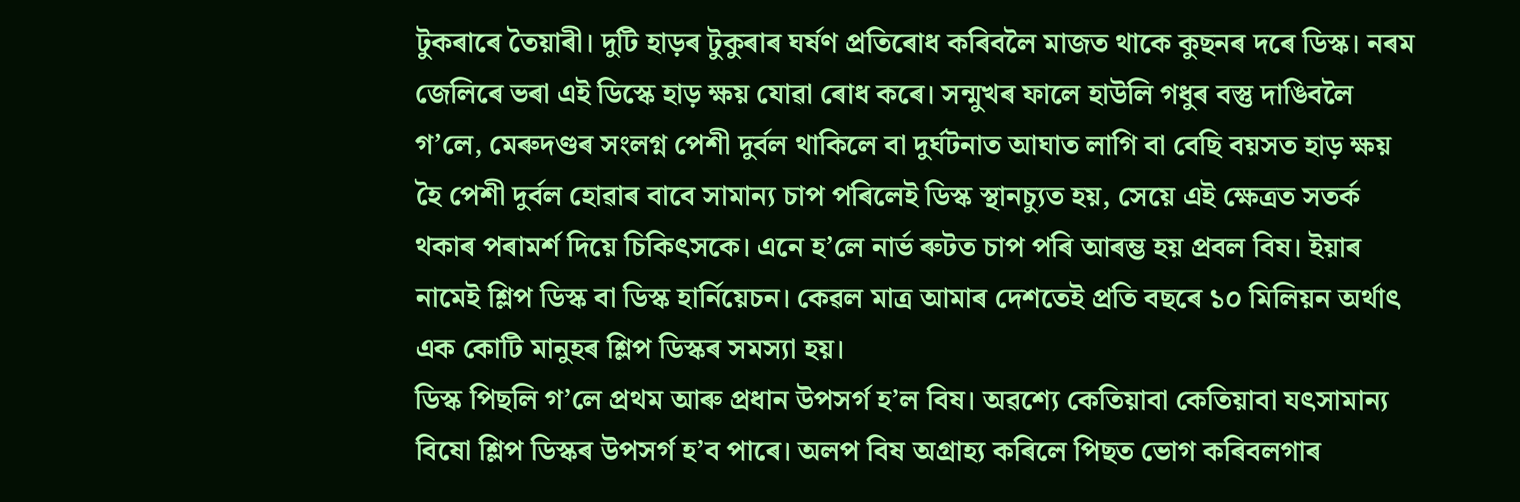টুকৰাৰে তৈয়াৰী। দুটি হাড়ৰ টুকুৰাৰ ঘর্ষণ প্রতিৰোধ কৰিবলৈ মাজত থাকে কুছনৰ দৰে ডিস্ক। নৰম জেলিৰে ভৰা এই ডিস্কে হাড় ক্ষয় যোৱা ৰোধ কৰে। সন্মুখৰ ফালে হাউলি গধুৰ বস্তু দাঙিবলৈ গ’লে, মেৰুদণ্ডৰ সংলগ্ন পেশী দুর্বল থাকিলে বা দুর্ঘটনাত আঘাত লাগি বা বেছি বয়সত হাড় ক্ষয় হৈ পেশী দুর্বল হোৱাৰ বাবে সামান্য চাপ পৰিলেই ডিস্ক স্থানচ্যুত হয়, সেয়ে এই ক্ষেত্ৰত সতর্ক থকাৰ পৰামর্শ দিয়ে চিকিৎসকে। এনে হ’লে নার্ভ ৰুটত চাপ পৰি আৰম্ভ হয় প্রবল বিষ। ইয়াৰ নামেই শ্লিপ ডিস্ক বা ডিস্ক হার্নিয়েচন। কেৱল মাত্র আমাৰ দেশতেই প্রতি বছৰে ১০ মিলিয়ন অর্থাৎ এক কোটি মানুহৰ শ্লিপ ডিস্কৰ সমস্যা হয়।
ডিস্ক পিছলি গ’লে প্রথম আৰু প্রধান উপসর্গ হ’ল বিষ। অৱশ্যে কেতিয়াবা কেতিয়াবা যৎসামান্য বিষো শ্লিপ ডিস্কৰ উপসর্গ হ’ব পাৰে। অলপ বিষ অগ্রাহ্য কৰিলে পিছত ভোগ কৰিবলগাৰ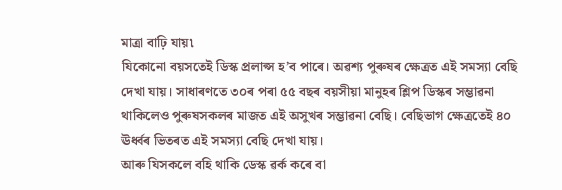মাত্রা বাঢ়ি যায়৷
যিকোনো বয়সতেই ডিস্ক প্রলাপ্স হ’ব পাৰে। অৱশ্য পুৰুষৰ ক্ষেত্ৰত এই সমস্যা বেছি দেখা যায়। সাধাৰণতে ৩০ৰ পৰা ৫৫ বছৰ বয়সীয়া মানুহৰ শ্লিপ ডিস্কৰ সম্ভাৱনা থাকিলেও পুৰুষসকলৰ মাজত এই অসুখৰ সম্ভাৱনা বেছি। বেছিভাগ ক্ষেত্রতেই ৪০ ঊৰ্ধ্বৰ ভিতৰত এই সমস্যা বেছি দেখা যায়।
আৰু যিসকলে বহি থাকি ডেস্ক ৱর্ক কৰে বা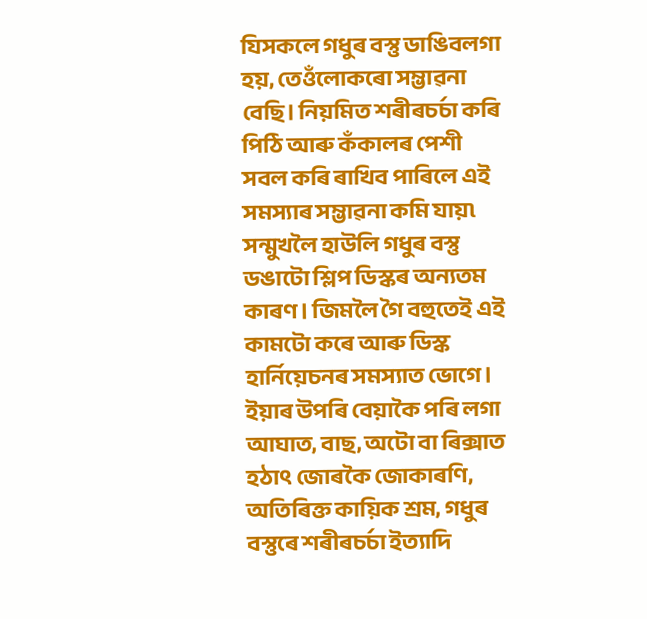যিসকলে গধুৰ বস্তু ডাঙিবলগা হয়, তেওঁলোকৰো সম্ভাৱনা বেছি। নিয়মিত শৰীৰচর্চা কৰি পিঠি আৰু কঁকালৰ পেশী সবল কৰি ৰাখিব পাৰিলে এই সমস্যাৰ সম্ভাৱনা কমি যায়৷
সন্মুখলৈ হাউলি গধুৰ বস্তু ডঙাটো শ্লিপ ডিস্কৰ অন্যতম কাৰণ। জিমলৈ গৈ বহুতেই এই কামটো কৰে আৰু ডিস্ক হার্নিয়েচনৰ সমস্যাত ভোগে। ইয়াৰ উপৰি বেয়াকৈ পৰি লগা আঘাত, বাছ, অটো বা ৰিক্সাত হঠাৎ জোৰকৈ জোকাৰণি, অতিৰিক্ত কায়িক শ্রম, গধুৰ বস্তুৰে শৰীৰচর্চা ইত্যাদি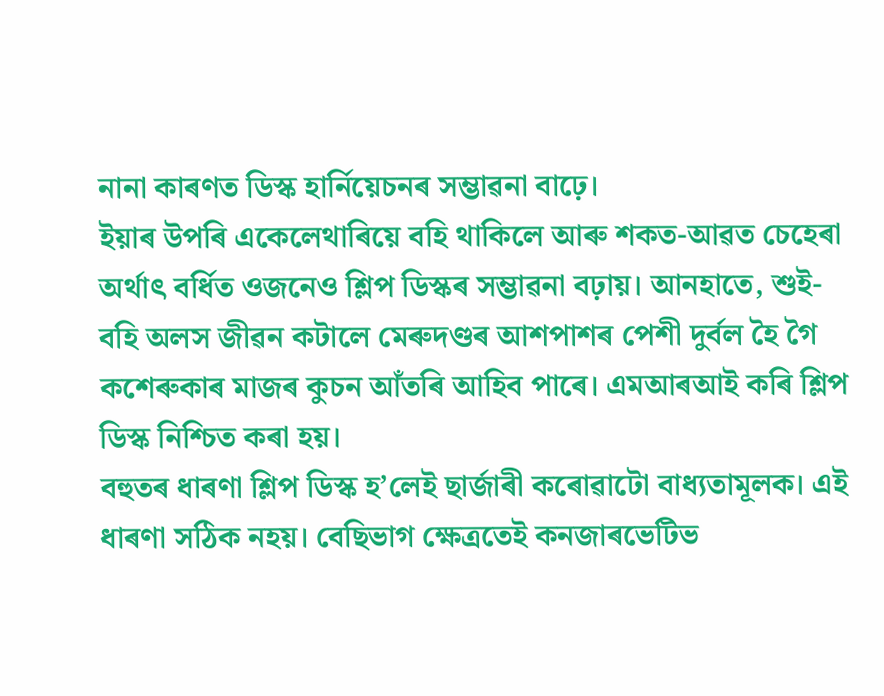নানা কাৰণত ডিস্ক হার্নিয়েচনৰ সম্ভাৱনা বাঢ়ে।
ইয়াৰ উপৰি একেলেথাৰিয়ে বহি থাকিলে আৰু শকত-আৱত চেহেৰা অর্থাৎ বৰ্ধিত ওজনেও শ্লিপ ডিস্কৰ সম্ভাৱনা বঢ়ায়। আনহাতে, শুই-বহি অলস জীৱন কটালে মেৰুদণ্ডৰ আশপাশৰ পেশী দুর্বল হৈ গৈ কশেৰুকাৰ মাজৰ কুচন আঁতৰি আহিব পাৰে। এমআৰআই কৰি শ্লিপ ডিস্ক নিশ্চিত কৰা হয়।
বহুতৰ ধাৰণা শ্লিপ ডিস্ক হ’লেই ছার্জাৰী কৰোৱাটো বাধ্যতামূলক। এই ধাৰণা সঠিক নহয়। বেছিভাগ ক্ষেত্রতেই কনজাৰভেটিভ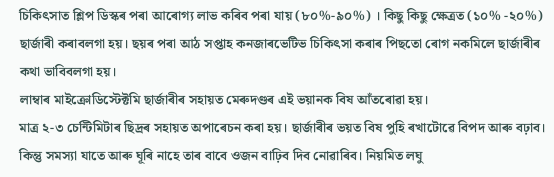চিকিৎসাত শ্লিপ ডিস্কৰ পৰা আৰোগ্য লাভ কৰিব পৰা যায় (৮০%-৯০%) । কিছু কিছু ক্ষেত্রত (১০% -২০%) ছার্জাৰী কৰাবলগা হয়। ছয়ৰ পৰা আঠ সপ্তাহ কনজাৰভেটিভ চিকিৎসা কৰাৰ পিছতো ৰোগ নকমিলে ছার্জাৰীৰ কথা ভাবিবলগা হয়।
লাম্বাৰ মাইক্রোডিস্টেক্টমি ছার্জাৰীৰ সহায়ত মেৰুদণ্ডৰ এই ভয়ানক বিষ আঁতৰোৱা হয়।
মাত্র ২-৩ চেন্টিমিটাৰ ছিদ্রৰ সহায়ত অপাৰেচন কৰা হয়। ছার্জাৰীৰ ভয়ত বিষ পুহি ৰখাটোৱে বিপদ আৰু বঢ়াব। কিন্তু সমস্যা যাতে আৰু ঘূৰি নাহে তাৰ বাবে ওজন বাঢ়িব দিব নোৱাৰিব। নিয়মিত লঘু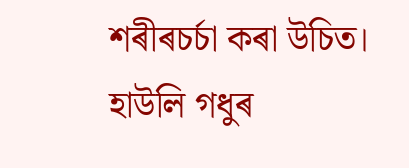শৰীৰচর্চা কৰা উচিত। হাউলি গধুৰ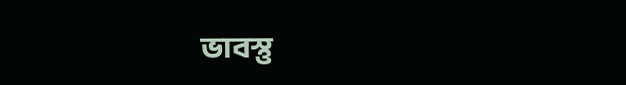ভাবস্তু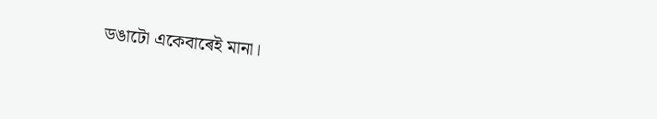ডঙাটো একেবাৰেই মানা।